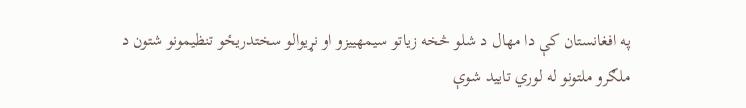په افغانستان کې دا مهال د شلو څخه زياتو سيمهييزو او نړيوالو سختدريځو تنظيمونو شتون د ملګرو ملتونو له لوري تاييد شوې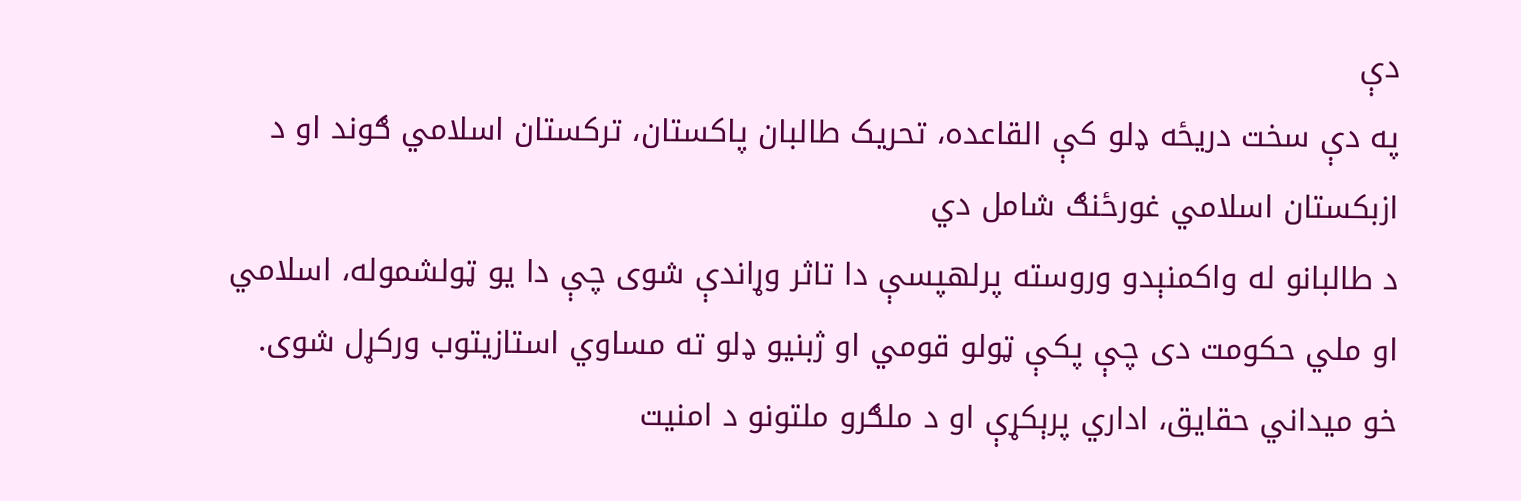دې
په دې سخت دریځه ډلو کې القاعده، تحريک طالبان پاکستان، ترکستان اسلامي ګوند او د ازبکستان اسلامي غورځنګ شامل دي
د طالبانو له واکمنېدو وروسته پرلهپسې دا تاثر وړاندې شوی چې دا يو ټولشموله، اسلامي او ملي حکومت دی چې پکې ټولو قومي او ژبنیو ډلو ته مساوي استازيتوب ورکړل شوی.
خو ميداني حقايق، اداري پرېکړې او د ملګرو ملتونو د امنيت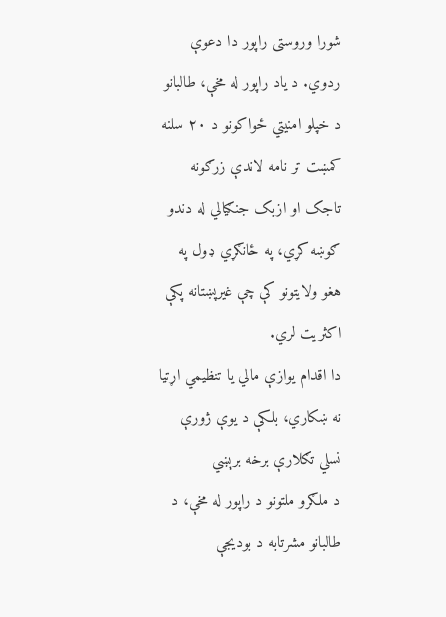شورا وروستی راپور دا دعوې ردوي. د ياد راپور له مخې، طالبانو د خپلو امنيتي ځواکونو د ۲۰ سلنه کمښت تر نامه لاندې زرګونه تاجک او ازبک جنګيالي له دندو ګوښه کړي، په ځانګړي ډول په هغو ولايتونو کې چې غيرپښتانه پکې اکثريت لري.
دا اقدام يوازې مالي يا تنظيمي اړتيا نه ښکاري، بلکې د يوې ژورې نسلي تګلارې برخه برېښي
د ملګرو ملتونو د راپور له مخې، د طالبانو مشرتابه د بوديجې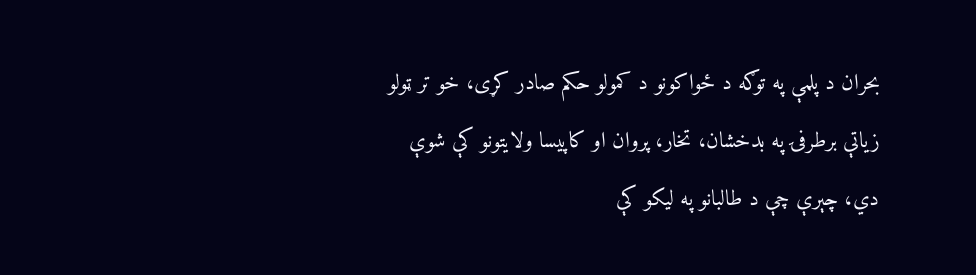بحران د پلمې په توګه د ځواکونو د کمولو حکم صادر کړی، خو تر ټولو زياتې برطرفۍ په بدخشان، تخار، پروان او کاپيسا ولايتونو کې شوې دي، چېرې چې د طالبانو په ليکو کې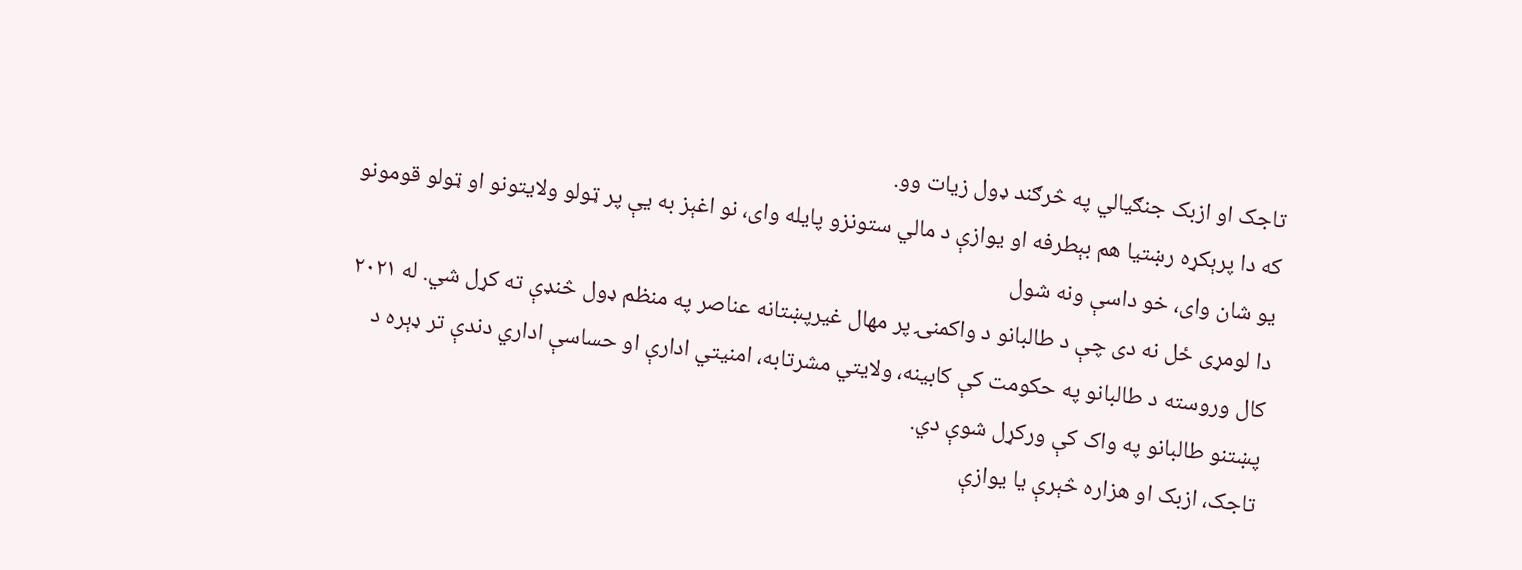تاجک او ازبک جنګيالي په څرګند ډول زيات وو.
که دا پرېکړه رښتيا هم بېطرفه او يوازې د مالي ستونزو پايله وای، نو اغېز به يې پر ټولو ولايتونو او ټولو قومونو يو شان وای، خو داسې ونه شول
دا لومړی ځل نه دی چې د طالبانو د واکمنۍ پر مهال غيرپښتانه عناصر په منظم ډول څنډې ته کړل شي. له ۲۰۲۱ کال وروسته د طالبانو په حکومت کې کابينه، ولايتي مشرتابه، امنيتي ادارې او حساسې اداري دندې تر ډېره د پښتنو طالبانو په واک کې ورکړل شوې دي.
تاجک، ازبک او هزاره څېرې يا يوازې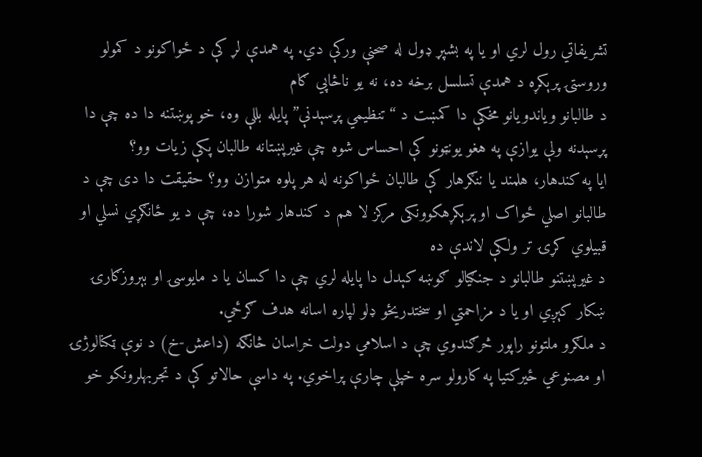تشريفاتي رول لري او يا په بشپړ ډول له صحنې ورکې دي. په همدې لړ کې د ځواکونو د کمولو وروستۍ پرېکړه د همدې تسلسل برخه ده، نه يو ناڅاپي ګام
د طالبانو وياندويانو مخکې دا کمښت د “تنظيمي پړسېدنې” پايله بللې وه، خو پوښتنه دا ده چې دا پړسېدنه ولې يوازې په هغو يونټونو کې احساس شوه چې غيرپښتانه طالبان پکې زيات وو؟
ايا په کندهار، هلمند يا ننګرهار کې طالبان ځواکونه له هر پلوه متوازن وو؟ حقيقت دا دی چې د طالبانو اصلي ځواک او پرېکړهکوونکی مرکز لا هم د کندهار شورا ده، چې د يو ځانګړي نسلي او قبيلوي کړۍ تر ولکې لاندې ده
د غيرپښتنو طالبانو د جنګيالو ګوښه کېدل دا پايله لري چې دا کسان يا د مايوسۍ او بېروزګارۍ ښکار کېږي او يا د مزاحمتي او سختدريځو ډلو لپاره اسانه هدف ګرځي.
د ملګرو ملتونو راپور څرګندوي چې د اسلامي دولت خراسان څانګه (داعش-خ) د نوې ټکنالوژۍ او مصنوعي ځيرکتيا په کارولو سره خپلې چارې پراخوي. په داسې حالاتو کې د تجربهلرونکو خو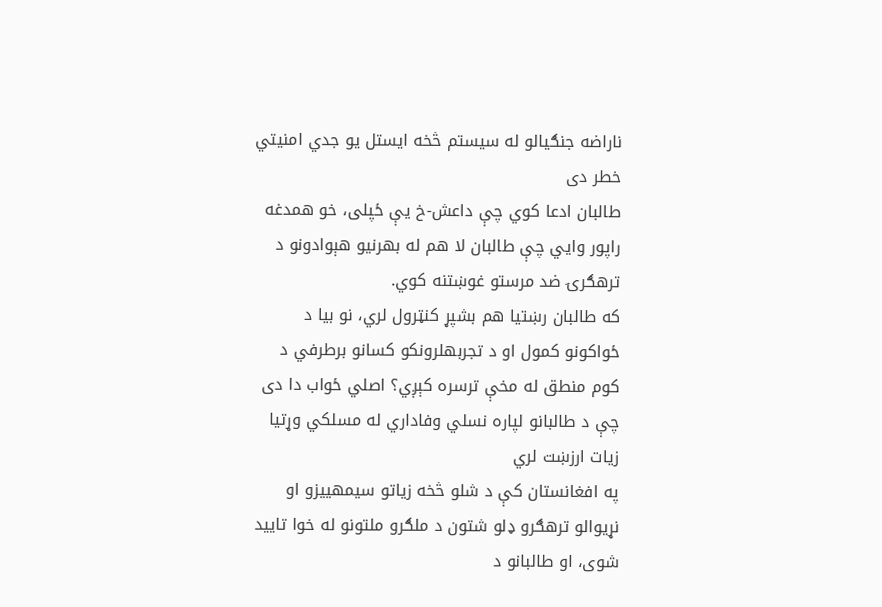ناراضه جنګيالو له سيستم څخه ايستل يو جدي امنيتي خطر دی
طالبان ادعا کوي چې داعش-خ يې ځپلی، خو همدغه راپور وايي چې طالبان لا هم له بهرنيو هېوادونو د ترهګرۍ ضد مرستو غوښتنه کوي.
که طالبان رښتيا هم بشپړ کنټرول لري، نو بيا د ځواکونو کمول او د تجربهلرونکو کسانو برطرفي د کوم منطق له مخې ترسره کېږي؟ اصلي ځواب دا دی چې د طالبانو لپاره نسلي وفاداري له مسلکي وړتيا زيات ارزښت لري
په افغانستان کې د شلو څخه زياتو سيمهييزو او نړيوالو ترهګرو ډلو شتون د ملګرو ملتونو له خوا تاييد شوی، او طالبانو د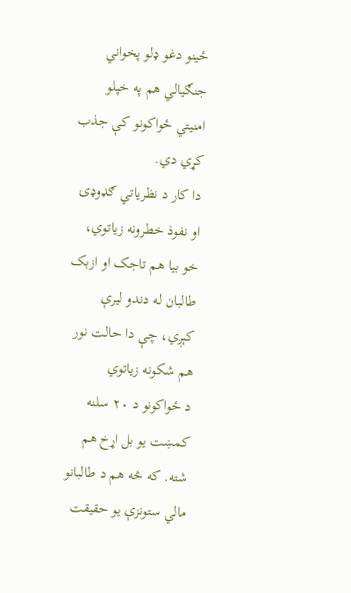ځينو دغو ډلو پخواني جنګيالي هم په خپلو امنيتي ځواکونو کې جذب کړي دي.
دا کار د نظرياتي ګډوډۍ او نفوذ خطرونه زياتوي، خو بيا هم تاجک او ازبک طالبان له دندو ليرې کېږي، چې دا حالت نور هم شکونه زياتوي
د ځواکونو د ۲۰ سلنه کمښت يو بل اړخ هم شته. که څه هم د طالبانو مالي ستونزې يو حقيقت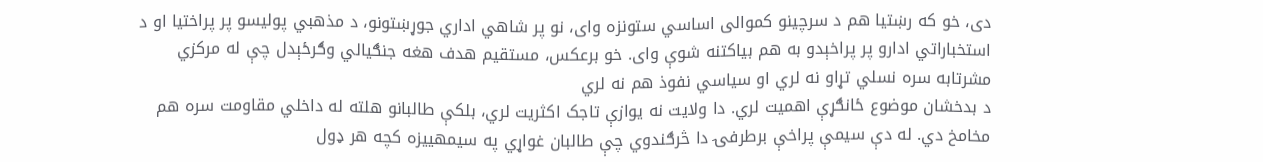دی، خو که رښتيا هم د سرچينو کموالی اساسي ستونزه وای، نو پر شاهي اداري جوړښتونو، د مذهبي پوليسو پر پراختيا او د استخباراتي ادارو پر پراخېدو به هم بياکتنه شوې وای. خو برعکس، مستقيم هدف هغه جنګيالي وګرځېدل چې له مرکزي مشرتابه سره نسلي تړاو نه لري او سياسي نفوذ هم نه لري
د بدخشان موضوع ځانګړې اهميت لري. دا ولايت نه يوازې تاجک اکثريت لري، بلکې طالبانو هلته له داخلي مقاومت سره هم مخامخ دي. له دې سيمې پراخې برطرفۍ دا څرګندوي چې طالبان غواړي په سيمهييزه کچه هر ډول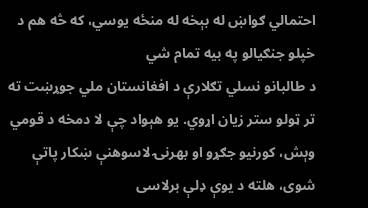احتمالي ګواښ له بېخه له منځه يوسي، که څه هم د خپلو جنګيالو په بيه تمام شي
د طالبانو نسلي تګلارې د افغانستان ملي جوړښت ته تر ټولو ستر زيان اړوي. يو هېواد چې لا دمخه د قومي وېش، کورنيو جګړو او بهرنۍ لاسوهنې ښکار پاتې شوی، هلته د يوې ډلې برلاسی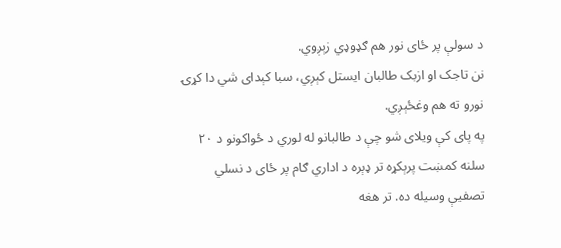د سولې پر ځای نور هم ګډوډي زېږوي.
نن تاجک او ازبک طالبان ايستل کېږي، سبا کېدای شي دا کړۍ نورو ته هم وغځېږي.
په پای کې ويلای شو چې د طالبانو له لوري د ځواکونو د ۲۰ سلنه کمښت پرېکړه تر ډېره د اداري ګام پر ځای د نسلي تصفيې وسيله ده. تر هغه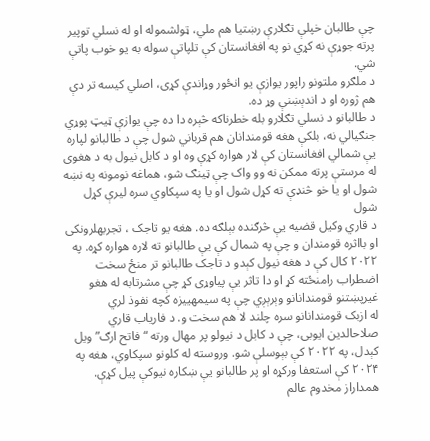چې طالبان خپلې تګلارې رښتيا هم ملي، ټولشموله او له نسلي توپير پرته جوړې نه کړي نو په افغانستان کې تلپاتې سوله به يو خوب پاتې شي.
د ملګرو ملتونو راپور يوازې يو انځور وړاندې کړی، اصلي کيسه تر دې هم ژوره او د اندېښنې وړ ده.
د طالبانو د نسلي تګلارو بله خطرناکه څېره دا ده چې يوازې ټيټ پوړي جنګيالي نه، بلکې هغه قومندانان هم قرباني شول چې د طالبانو لپاره يې شمالي افغانستان کې لار هواره کړې وه او د کابل نيول به د هغوی له مرستې پرته ممکن نه وو واک چې ټينګ شو، هماغه نومونه په نښه شول او يا خو څنډې ته کړل شول او يا په سپکاوي سره ليرې کړل شول
د قاري وکيل قضيه يې څرګنده بېلګه ده. هغه يو تاجک ، تجربهلرونکی او بااثره قومندان و چې په شمال کې يې طالبانو ته لاره هواره کړه. په ۲۰۲۲ کال کې د هغه نيول کېدو د تاجک طالبانو تر منځ سخت اضطراب رامنځته کړ او دا تاثر يې پياوړی کړ چې مشرتابه له هغو غيرپښتنو قومندانانو وېرېږي چې په سيمهييزه کچه نفوذ لري
له ازبک قومندانانو سره چلند لا هم سخت و. د فارياب قاري صلاحالدين ايوبی، چې د کابل د نيولو پر مهال ورته “فاتح ارګ” ويل کېدل، په ۲۰۲۲ کې بېوسلې شو. وروسته له کلونو سپکاوي، هغه په ۲۰۲۴ کې استعفا ورکړه او پر طالبانو يې ښکاره نيوکې پيل کړې. همداراز مخدوم عالم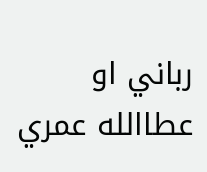رباني او عطاالله عمري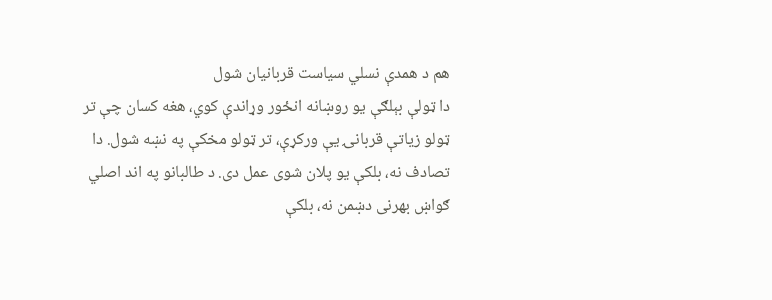هم د همدې نسلي سياست قربانيان شول
دا ټولې بېلګې يو روښانه انځور وړاندې کوي، هغه کسان چې تر ټولو زياتې قربانۍ يې ورکړې، تر ټولو مخکې په نښه شول. دا تصادف نه، بلکې يو پلان شوی عمل دی. د طالبانو په اند اصلي ګواښ بهرنی دښمن نه، بلکې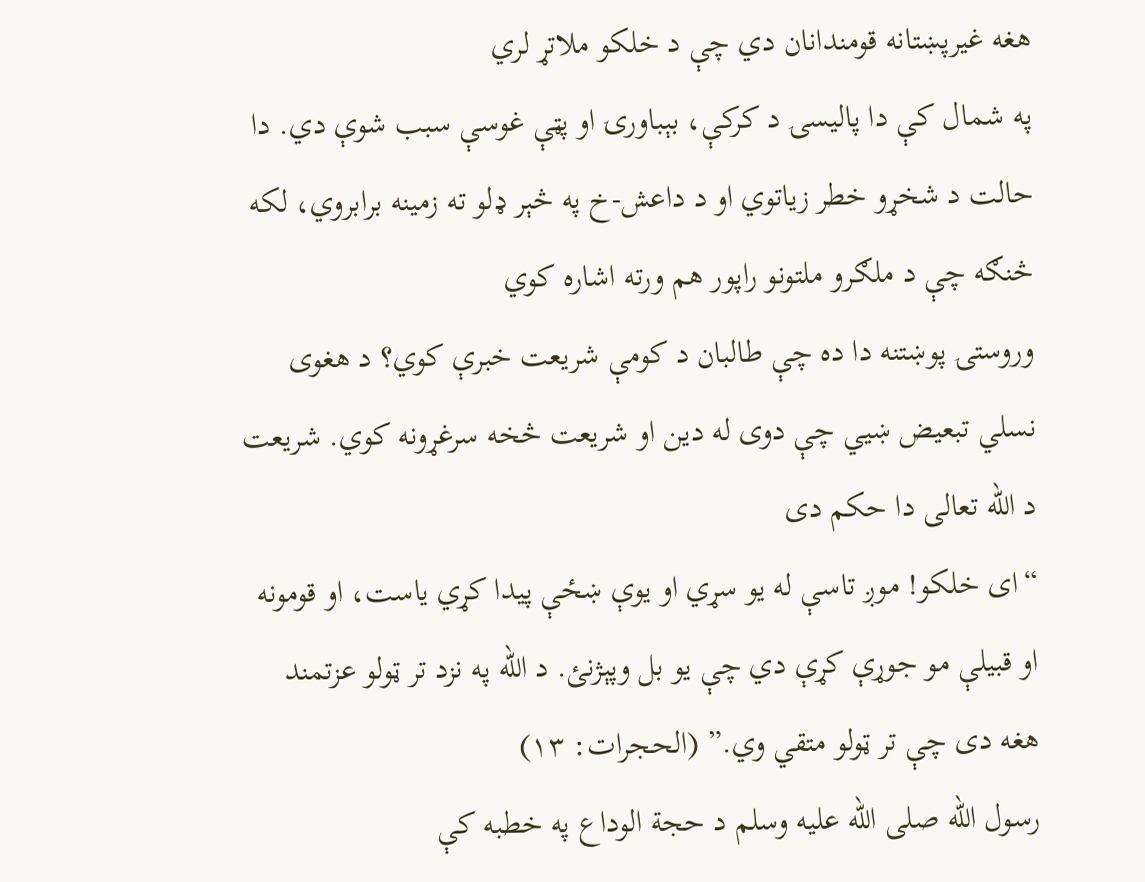هغه غيرپښتانه قومندانان دي چې د خلکو ملاتړ لري
په شمال کې دا پاليسۍ د کرکې، بېباورۍ او پټې غوسې سبب شوې دي. دا حالت د شخړو خطر زياتوي او د داعش-خ په څېر ډلو ته زمينه برابروي، لکه څنګه چې د ملګرو ملتونو راپور هم ورته اشاره کوي
وروستۍ پوښتنه دا ده چې طالبان د کومې شريعت خبرې کوي؟ د هغوی نسلي تبعيض ښيي چې دوی له دين او شريعت څخه سرغړونه کوي. شريعت د الله تعالی دا حکم دی
“ای خلکو! موږ تاسې له يو سړي او يوې ښځې پيدا کړي ياست، او قومونه او قبيلې مو جوړې کړې دي چې يو بل وپېژنئ. د الله په نزد تر ټولو عزتمند هغه دی چې تر ټولو متقي وي.” (الحجرات: ۱۳)
رسول الله صلى الله عليه وسلم د حجة الوداع په خطبه کې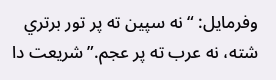وفرمايل: “نه سپين ته پر تور برتري شته، نه عرب ته پر عجم.” شريعت دا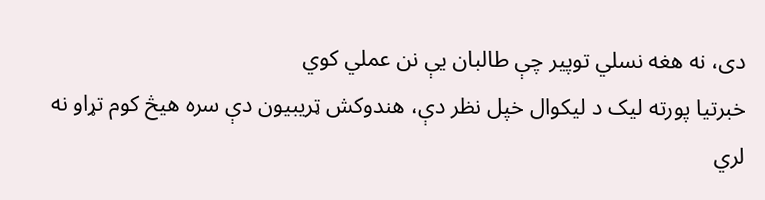دی، نه هغه نسلي توپير چې طالبان يې نن عملي کوي
خبرتیا پورته لیک د لیکوال خپل نظر دې، هندوکش ټریبیون دې سره هیڅ کوم تړاو نه لري